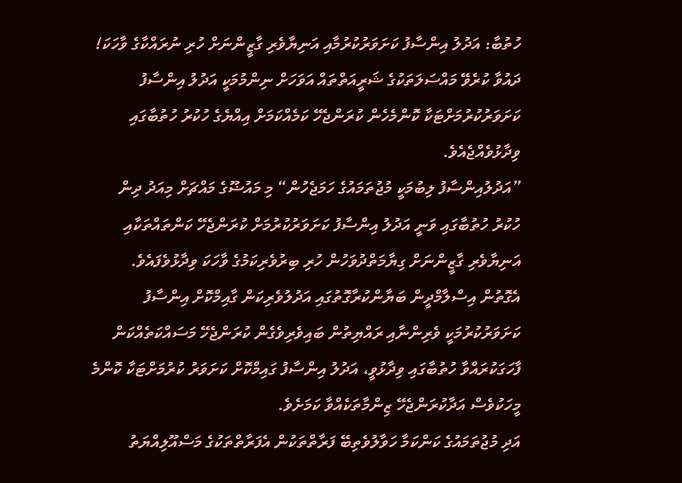ހުތުބާ: އަދުލު އިންސާފު ކަށަވަރުކުރުމާއި އަނިޔާވެރި ގާޒީންނަށް ހުރި ނުރައްކާގެ ވާހަކަ!
ދައުވާ ކުރެވޭ މައްސަލަތަކުގެ ޝަރީއަތްތައް އަވަހަށް ނިންމުމަކީ އަދުލު އިންސާފު ކަށަވަރުކުރުމަށްޓަކާ ކޮންމެހެން ކުރަންޖެހޭ ކަމެއްކަމަށް އިއްޔެގެ ހުކުރު ހުތުބާގައި ވިދާޅުވެއްޖެއެވެ.
”އަދުލުއިންސާފު ލިބުމަކީ މުޖުތަމައުގެ ހަމަޖެހުން“ މި މައުޟޫގެ މައްޗަށް މިއަދު ދިން ހުކުރު ހުތުބާގައި ވަނީ އަދުލު އިންސާފު ކަށަވަރުކުރުމަށް ކުރަންޖެހޭ ކަންތައްތަކާއި އަނިޔާވެރި ގާޒީންނަށް ގިޔާމަތްދުވަހުން ހުރި ބިރުވެރިކަމުގެ ވާހަކަ ވިދާޅުވެފައެވެ.
އެގޮތުން އިސްލާމްދީން ބަޔާންކުރާގޮތުގައި އަދުލުވެރިކަން ގާއިމްކޮށް އިންސާފު ކަށަވަރުކުރުމަކީ ވެރިންނާއި ރައްޔިތުން ބައިވެރިވެގެން ކުރަންޖެހޭ މަސައްކަތެއްކަން ފާހަގަކުރައްވާ ހުތުބާގައި ވިދާޅުވީ، އަދުލު އިންސާފު ގައިމްކޮށް ކަށަވަރު ކުރުމަށްޓަކާ ކޮންމެ މީހަކުވެސް އަދާކުރަންޖެހޭ ޒިންމާތަކެއްވާ ކަމަށެވެ.
އަދި މުޖުތަމައުގެ ކަންކަމާ ހަވާލުވެތިބޭ ފަރާތްތަކުން އެފަރާތްތަކުގެ މަސްއޫލިއްޔަތު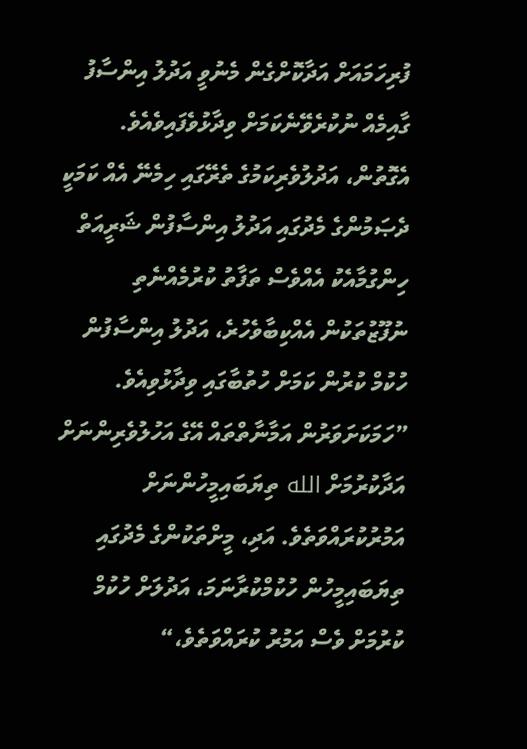ފުރިހަމައަށް އަދާކޮށްގެން މެނުވީ އަދުލު އިންސާފު ގާއިމެއް ނުކުރެވޭނެކަމަށް ވިދާޅުވެފައިވެއެވެ.
އެގޮތުން، އަދުލުވެރިކަމުގެ ތެރޭގައި ހިމެނޭ އެއް ކަމަކީ ދެޞަމުންގެ މެދުގައި އަދުލު އިންސާފުން ޝަރީއަތް ހިންގުމާއެކު އެއްވެސް ތަފާތު ކުރުމެއްނެތި ނުފޫޒުތަކުން އެއްކިބާވެހުރެ، އަދުލު އިންސާފުން ހުކުމް ކުރުން ކަމަށް ހުތުބާގައި ވިދާޅުވިއެވެ.
”ހަމަކަށަވަރުން އަމާނާތްތައް އޭގެ އަހުލުވެރިންނަށް އަދާކުރުމަށް الله ތިޔަބައިމީހުންނަށް އަމުރުކުރައްވަތެވެ. އަދި، މީށްތަކުންގެ މެދުގައި ތިޔަބައިމީހުން ހުކުމްކުރާނަމަ، އަދުލަށް ހުކުމް ކުރުމަށް ވެސް އަމުރު ކުރައްވަތެވެ،“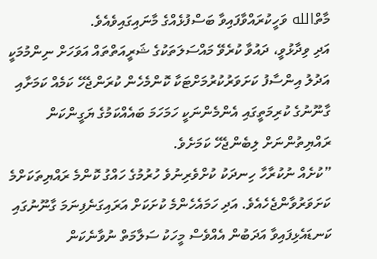މާތްالله ވަހީކުރައްވާފައިވާ ބަސްފުޅެއްގެ މާނައިގައިވެއެވެ.
އަދި ވިދާޅުވީ، ދައުވާ ކުރެވޭ މައްސަލަތަކުގެ ޝަރީއަތްތައް އަވަހަށް ނިންމުމަކީ އަދުލު އިންސާފު ކަށަވަރުކުރުމަށްޓަކާ ކޮންމެހެން ކުރަންޖެހޭ ކަމެއް ކަމަށާއި ގާނޫނުގެ ކުރިމަތީގައި އެންމެންނަކީ ހަމަހަމަ ބައެއްކަމުގެ ޔަގީންކަން ރައްޔިތުންނަށް ލިބެންޖެހޭ ކަމަށެވެ.
”ކުށެއް ނުކުރާހާ ހިނދަކު ކުށްވެރިނުވެ ހުރުމުގެ ހައްގު ކޮންމެ ރައްޔިތަކަށްމެ ކަށަވަރުވާންޖެހެއެވެ. އަދި ހަމައެހެންމެ ކުށަކަށް އަރައިގަނެފިނަމަ ގާނޫނުގައި ކަނޑައެޅިފައިވާ އަދަބުން އެއްވެސް މީހަކު ސަލާމަތް ނުވާނެކަން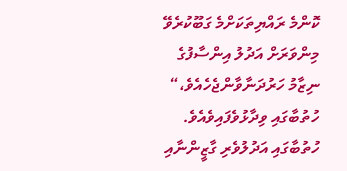ކޮންމެ ރައްޔިތަކަށްމެ ގަބޫކުރެވޭ މިންވަރަށް އަދުލު އިންސާފުގެ ނިޒާމު ހަރުދަނާވާންޖެހެއެވެ،“ ހުތުބާގައި ވިދާޅުވެފައިވެއެވެ.
ހުތުބާގައި އަދުލުވެރި ގާޒީންނާއި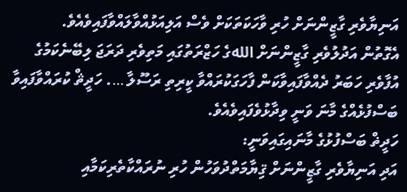އަނިޔާވެރި ގާޒީންނަށް ހުރި ވާހަކަތަކަށް ވެސް އަލިއަޅުއްވާލައްވާފައިވެއެވެ.
އެގޮތުން އަދުލުވެރި ގާޒީންނަށް اللهގެ ހަޒްރަތުގައި މަތިވެރި ދަރަޖަ ލިބޭނެކަމުގެ އުފާވެރި ހަބަރު ދެއްވާފައިވާކަން ފާހަގަކުރައްވާ ކީރިތި ރަސޫލާ …. ހަދީޘް ކުރައްވާފައިވާ ބަސްފުޅެއްގެ މާނަ ވަނީ ވިދާޅުވެފައިވެއެވެ.
ހަދީޡް ބަސްފުޅުގެ މާނައިގައިވަނީ:
އަދި އަނިޔާވެރި ގާޒީންނަށް ޤިޔާމަތްދުވަހުން ހުރި ނުރައްކާތެރިކަމާއި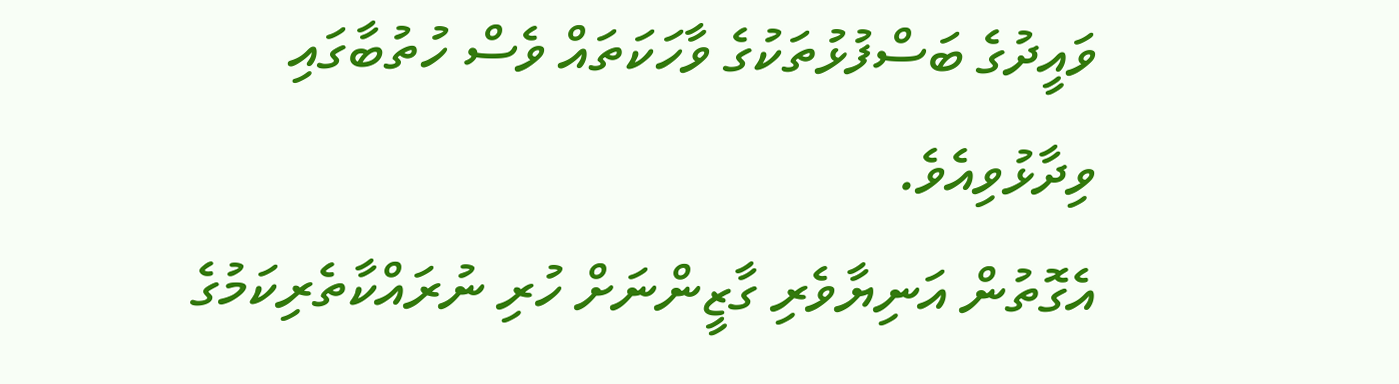ވައީދުގެ ބަސްފުޅުތަކުގެ ވާހަކަތައް ވެސް ހުތުބާގައި ވިދާޅުވިއެވެ.
އެގޮތުން އަނިޔާވެރި ގާޒީންނަށް ހުރި ނުރައްކާތެރިކަމުގެ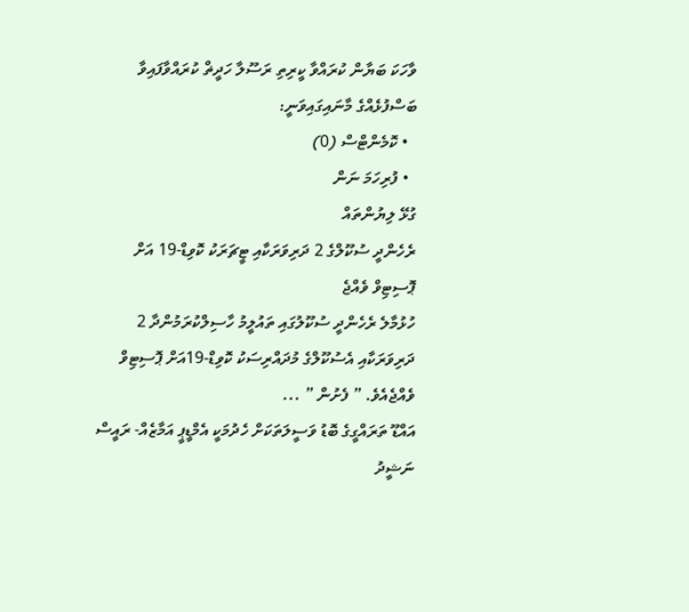ވާހަކަ ބަޔާން ކުރައްވާ ކީރިތި ރަސޫލާ ހަދީޡް ކުރައްވާފައިވާ ބަސްފުޅެއްގެ މާނައިގައިވަނީ:
  • ކޮމެންޓްސް (0)
  • ފުރިހަމަ ނަން
ގުޅޭ ލިޔުންތައް
ރެހެންދީ ސުކޫލްގެ 2 ދަރިވަރަކާއި ޓީޗަރަކު ކޮވިޑް-19 އަށް ޕޮސިޓިވް ވެއްޖެ
ހުޅުމާލެ ރެހެންދީ ސުކޫލުގައި ތައުލީމު ހާސިލްކުރަމުންދާ 2 ދަރިވަރަކާއި އެސުކޫލްގެ މުދައްރިސަކު ކޮވިޑް-19އަށް ޕޮސިޓިވް ވެއްޖެއެވެ. ” ފެށުން ” ...
އައްޑޫ ތަރައްގީގެ ބޮޑު ވަސީލަތަކަށް ހެދުމަކީ އެމްޑީޕީ އަމާޒެއް- ރައީސް ނަޝީދު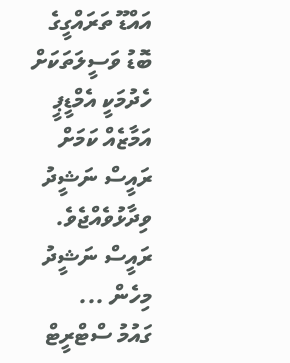އައްޑޫ ތަރައްގީގެ ބޮޑު ވަސީލަތަކަށް ހެދުމަކީ އެމްޑީޕީ އަމާޒެއް ކަމަށް ރައީސް ނަޝީދު ވިދާޅުވެއްޖެވެ. ރައީސް ނަޝީދު މިހެން ...
ގައުމު ސްޓްރީޓް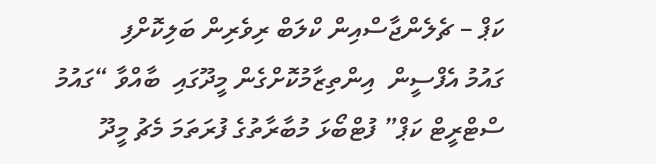ކަޕް – ޗެލެންޖާސްއިން ކްލަބް ރިވެރިން ބަލިކޮށްފި
ގައުމު އެފްސީން  އިންތިޒާމުކޮށްގެން މީދޫގައި  ބާއްވާ “ގައުމު ސްޓްރީޓް ކަޕް” ފުޓްބޯޅަ މުބާރާތުގެ ފުރަތަމަ މެޗު މީދޫ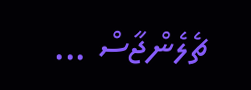ޗެލެންޖާސް ...